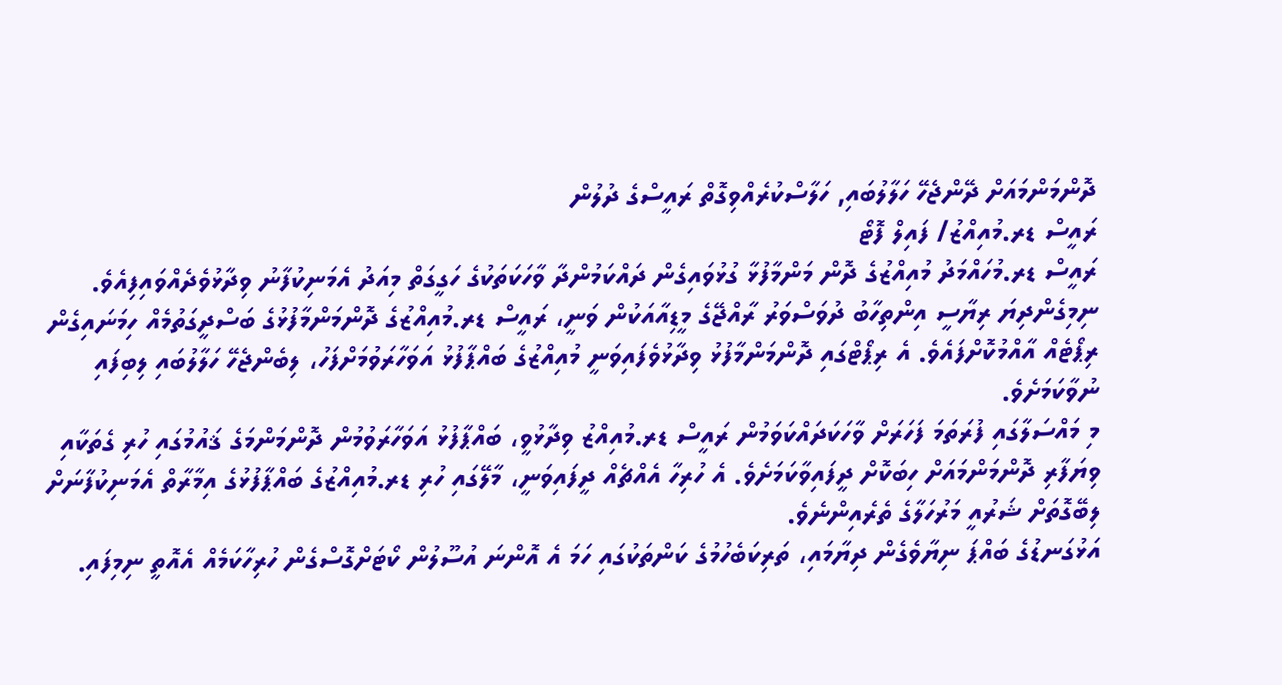ދޮންމަންމައަށް ދޭންޖެހޭ ހަލާލުބައި, ހަލާސްކުރެއްވިގޮތް ރައީސްގެ ދުލުން
ރައީސް ޑރ.މުއިއްޒު/ ފައިލް ފޮޓޯ
ރައީސް ޑރ.މުހައްމަދު މުއިއްޒުގެ ދޮން މަންމާފުޅާ ގުޅުވައިގެން ދައްކަމުންދާ ވާހަކަތަކުގެ ހަގީގަތް މިއަދު އެމަނިކުފާނު ވިދާޅުވެދެއްވައިފިއެވެ.
ނިމިގެންދިޔަ ރިޔާސީ އިންތިހާބު ދުވަސްވަރު ރާއްޖޭގެ މީޑިއާއަކުން ވަނީ، ރައީސް ޑރ.މުއިއްޒުގެ ދޮންމަންމާފުޅުގެ ބަސްދީގަތުމެއް ހިމަނައިގެން ރިޕޯޓެއް އާއްމުކޮށްފައެވެ. އެ ރިޕޯޓްގައި ދޮންމަންމާފުޅު ވިދާޅުވެފައިވަނީ މުއިއްޒުގެ ބައްޕާފުޅު އަވަހާރަވުމަށްފަހު، ލިބެންޖެހޭ ހަލާލުބައި ލިބިފައި ނުވާކަމަށެވެ.
މި މައްސަލާގައި ފުރަތަމަ ފަހަރަށް ވާހަކަދައްކަވަމުން ރައީސް ޑރ.މުއިއްޒު ވިދާޅުވީ، ބައްޕާފުޅު އަވަހާރަވުމުން ދޮންމަންމަގެ ޤައުމުގައި ހުރި ގެތަކާއި ވިޔަފާރި ދޮންމަންމައަށް ހިބަކޮށް ދީފައިވާކަމަށެވެ. އެ ހުރިހާ އެއްޗެއް ދީފައިވަނީ، މާލޭގައި ހުރި ޑރ.މުއިއްޒުގެ ބައްޕާފުޅުގެ އިމާރާތް އެމަނިކުފާނަށް ލިބޭގޮތަށް ޝަރުއީ މަރުހަލާގެ ތެރެއިންނެވެ.
އަޅުގަނޑުގެ ބައްޕަ ނިޔާވެގެން ދިޔާމައި، ތަރިކަބެހުމުގެ ކަންތަކުގައި ހަމަ އެ އޮންނަ އުސޫލުން ކޯޓަށްގޮސްގެން ހުރިހާކަމެއް އެއޮތީ ނިމިފައި.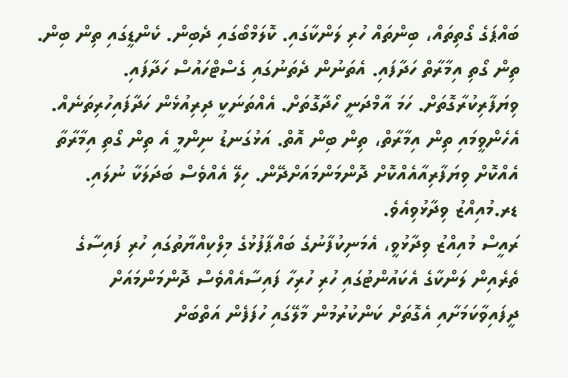ބައްޕަގެ ގޯތިތައް، ބިންތައް ހުރި ލަންކާގައި. ކޮލަމްބޯގައި ދެބިން. ކެންޑީގައި ތިން ބިން. ތިން ގޯތި އިމާރާތް ހަދާފައި. އެތަނުން ދެތަނުގައި ގެސްޓްހައުސް ހަދާފައި. ވިޔަފާރިކުރާގޮތަށް. ހަމަ އާމްދަނީ ހޯދާގޮތަށް. އެއްތަނަކީ ދިރިއުޅެން ހަދާފައިހުރިތަނެއް. އެހެންވީމައި ތިން އިމާރާތް، ތިން ބިން އޮތް. އަޅުގަނޑު ނިންމީ އެ ތިން ގޯތި އިމާރާތާ އެއްކޮށް ވިޔަފާރިއާއެއްކޮށް ދޮންމަންމައަށްދޭން. ހިލޭ އެއްވެސް ބަދަލަކާ ނުލައި.
ޑރ.މުއިއްޒު ވިދާޅުވިއެވެ.
ރައީސް މުއިއްޒު ވިދާޅުވީ، އެމަނިކުފާނުގެ ބައްޕާފުޅުގެ މިލްކިއްޔާތުގައި ހުރި ފައިސާގެ ތެރެއިން ލަންކާގެ އެކައުންޓުގައި ހުރި ހުރިހާ ފައިސާއެއްވެސް ދޮންމަންމައަށް ދީފައިވާކަމަށާއި އެގޮތަށް ކަންކުރުމުން މާލޭގައި ހުފަފެން އަތްބަށް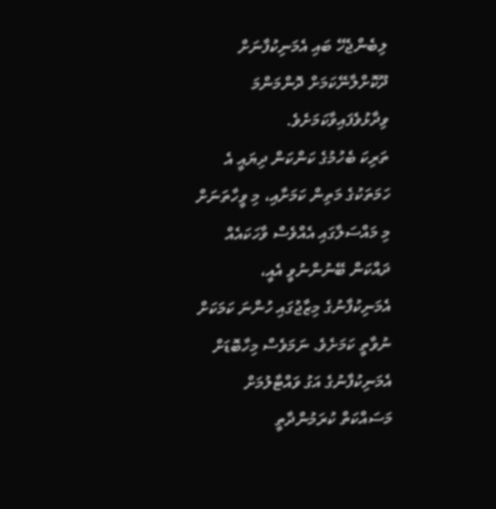ލިބެންޖެހޭ ބައި އެމަނިކުފާނަށް ދޫކޮށްލާނޭކަމަށް ދޮންމަންމަ ވިދާޅުވެފައިވާކަމަށެވެ.
ތަރިކަ ބެހުމުގެ ކަންކަން ދިޔައީ އެ ހަމަތަކުގެ މަތިން ކަމަށާއި، މި ވީހާތަނަށް މި މައްސަލާގައި އެއްވެސް ވާހަކައެއް ދައްކަން ބޭނުންނުވީ އެއީ، އެމަނިކުފާނުގެ މިޒާޖުގައި ހުންނަ ކަމަކަށް ނުވާތީ ކަމަށެވެ. ނަމަވެސް މިހާބޮޑަށް އެމަނިކުފާނުގެ އަގު ވައްޓާލުމަށް މަސައްކަތް ކުރަމުންދާތީ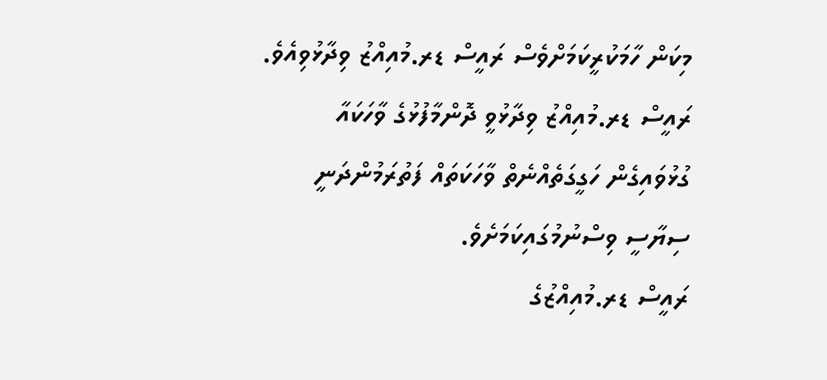މިކަން ހާމަކުރީކަމަށްވެސް ރައީސް ޑރ.މުއިއްޒު ވިދާޅުވިއެވެ. ރައީސް ޑރ.މުއިއްޒު ވިދާޅުވީ ދޮންމާފުޅުގެ ވާހަކައާ ގުޅުވައިގެން ހަގީގަތެއްނެތް ވާހަކަތައް ފަތުރަމުންދަނީ ސިޔާސީ ވިސްނުމުގައިކަމަށެވެ.
ރައީސް ޑރ.މުއިއްޒުގެ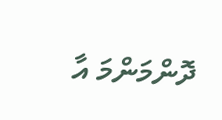ދޮންމަންމަ އާ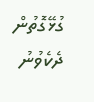ގުޅޭގޮތުން ދެކެވުނު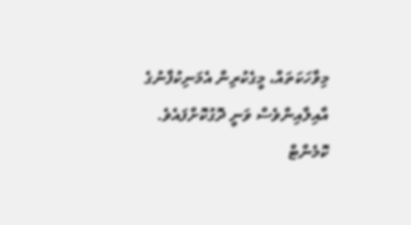މިވާހަކަތައް، މީގެކުރިން އެމަނިކުފާނުގެ އާއިލާއިންވެސް ވަނީ ދޮގުކޮށްފައެވެ.
ކޮމެންޓް